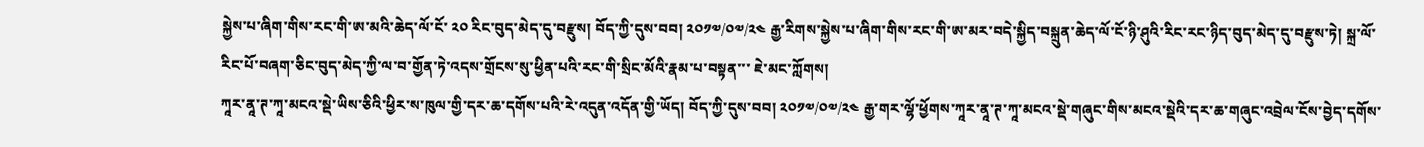སྐྱེས་པ་ཞིག་གིས་རང་གི་ཨ་མའི་ཆེད་ལོ་ངོ་ ༢༠ རིང་བུད་མེད་དུ་བརྫུས། བོད་ཀྱི་དུས་བབ། ༢༠༡༧/༠༧/༢༤ རྒྱ་རིགས་སྐྱེས་པ་ཞིག་གིས་རང་གི་ཨ་མར་བདེ་སྐྱིད་བསྐྲུན་ཆེད་ལོ་ངོ་ཉི་ཤུའི་རིང་རང་ཉིད་བུད་མེད་དུ་བརྫུས་ཏེ། སྐྲ་ལོ་རིང་པོ་བཞག་ཅིང་བུད་མེད་ཀྱི་ལ་བ་གྱོན་ཏེ་འདས་གྲོངས་སུ་ཕྱིན་པའི་རང་གི་སྲིང་མོའི་རྣམ་པ་བསྟན་་་ ཇེ་མང་ཀློགས།
ཀཱར་ནཱ་ཊ་ཀཱ་མངའ་སྡེ་ཡིས་ཅིའི་ཕྱིར་ས་ཁུལ་གྱི་དར་ཆ་དགོས་པའི་རེ་འདུན་འདོན་གྱི་ཡོད། བོད་ཀྱི་དུས་བབ། ༢༠༡༧/༠༧/༢༤ རྒྱ་གར་ལྷོ་ཕྱོགས་ཀཱར་ནཱ་ཊ་ཀཱ་མངའ་སྡེ་གཞུང་གིས་མངའ་སྡེའི་དར་ཆ་གཞུང་འབྲེལ་ངོས་བྱེད་དགོས་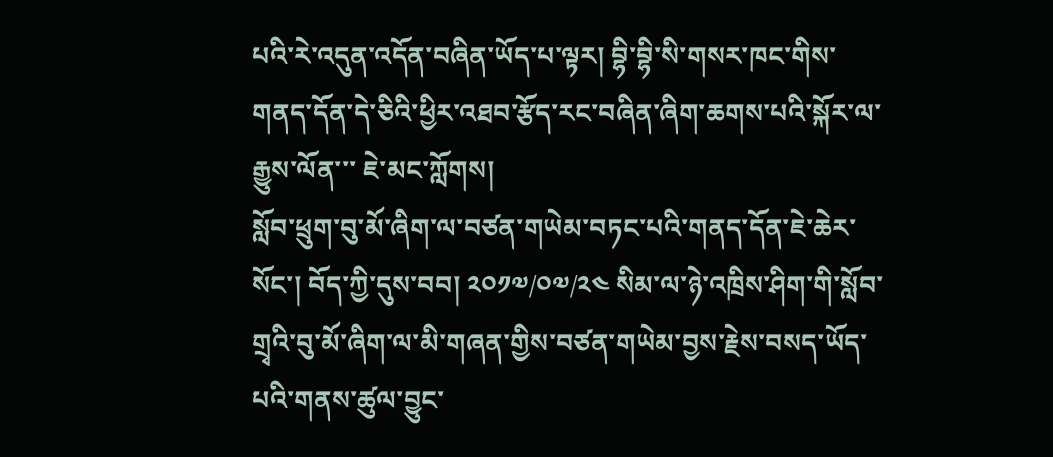པའི་རེ་འདུན་འདོན་བཞིན་ཡོད་པ་ལྟར། བྷི་བྷི་སི་གསར་ཁང་གིས་གནད་དོན་དེ་ཅིའི་ཕྱིར་འཐབ་རྩོད་རང་བཞིན་ཞིག་ཆགས་པའི་སྐོར་ལ་རྒྱུས་ལོན་་་ ཇེ་མང་ཀློགས།
སློབ་ཕྲུག་བུ་མོ་ཞིག་ལ་བཙན་གཡེམ་བཏང་པའི་གནད་དོན་ཇེ་ཆེར་སོང་། བོད་ཀྱི་དུས་བབ། ༢༠༡༧/༠༧/༢༤ སིམ་ལ་ཉེ་འཁྲིས་ཤིག་གི་སློབ་གྲྭའི་བུ་མོ་ཞིག་ལ་མི་གཞན་གྱིས་བཙན་གཡེམ་བྱས་རྗེས་བསད་ཡོད་པའི་གནས་ཚུལ་བྱུང་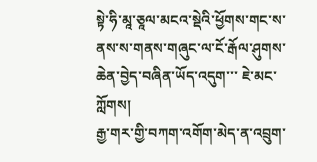སྟེ་ཧི་མཱ་ཅཱལ་མངའ་སྡེའི་ཕྱོགས་གང་ས་ནས་ས་གནས་གཞུང་ལ་ངོ་རྒོལ་ཤུགས་ཆེན་བྱེད་བཞིན་ཡོད་འདུག་་་ ཇེ་མང་ཀློགས།
རྒྱ་གར་གྱི་བཀག་འགོག་མེད་ན་འབྲུག་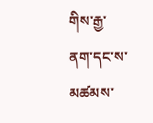གིས་རྒྱ་ནག་དང་ས་མཚམས་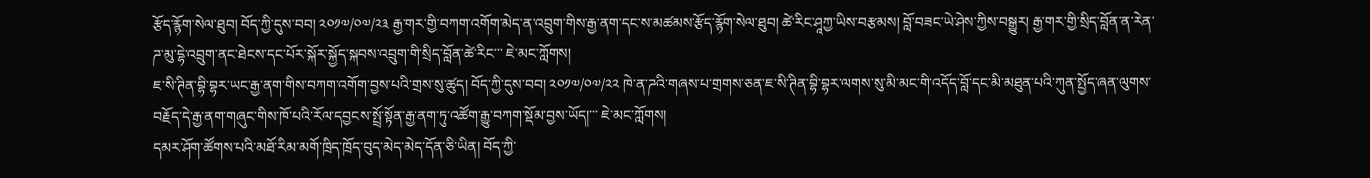རྩོད་རྙོག་སེལ་ཐུབ། བོད་ཀྱི་དུས་བབ། ༢༠༡༧/༠༧/༢༣ རྒྱ་གར་གྱི་བཀག་འགོག་མེད་ན་འབྲུག་གིས་རྒྱ་ནག་དང་ས་མཚམས་རྩོད་རྙོག་སེལ་ཐུབ། ཚེ་རིང་ཤཱཀྱ་ཡིས་བརྩམས། བློ་བཟང་ཡེ་ཤེས་ཀྱིས་བསྒྱུར། རྒྱ་གར་གྱི་སྲིད་བློན་ན་རེན་ཌ་མུ་དྷེ་འབྲུག་ནང་ཐེངས་དང་པོར་སྐོར་སྐྱོད་སྐབས་འབྲུག་གི་སྲིད་བློན་ཚེ་རིང་་་ ཇེ་མང་ཀློགས།
ཇ་སི་ཊིན་བྷི་བྷར་ཡང་རྒྱ་ནག་གིས་བཀག་འགོག་བྱས་པའི་གྲས་སུ་ཚུད། བོད་ཀྱི་དུས་བབ། ༢༠༡༧/༠༧/༢༢ ཁེ་ན་ཌའི་གཞས་པ་གྲགས་ཅན་ཇ་སི་ཊིན་བྷི་བྷར་ལགས་སུ་མི་མང་གི་འདོད་བློ་དང་མི་མཐུན་པའི་ཀུན་སྤྱོད་ཞན་ལུགས་བརྗོད་དེ་རྒྱ་ནག་གཞུང་གིས་ཁོ་པའི་རོལ་དབྱངས་སྤྲོ་སྟོན་རྒྱ་ནག་ཏུ་འཚོག་རྒྱུ་བཀག་སྡོམ་བྱས་ཡོད།་་་ ཇེ་མང་ཀློགས།
དམར་ཤོག་ཚོགས་པའི་མཐོ་རིམ་མགོ་ཁྲིད་ཁྲོད་བུད་མེད་མེད་དོན་ཅི་ཡིན། བོད་ཀྱི་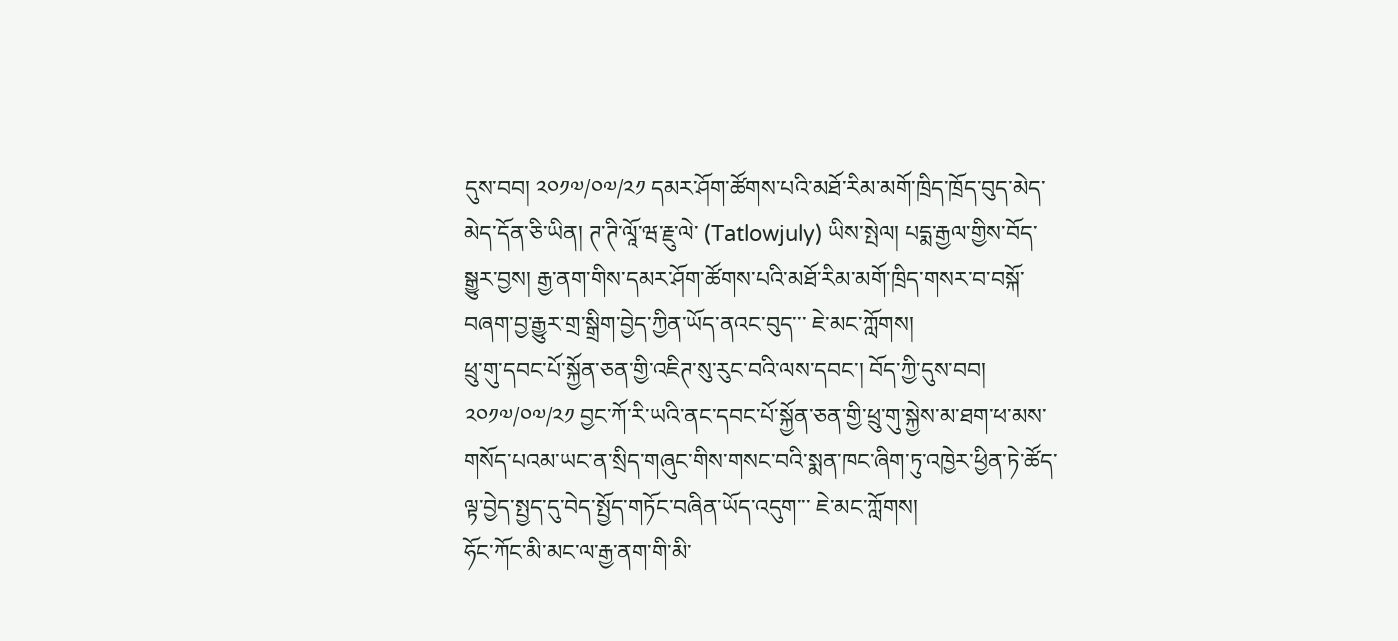དུས་བབ། ༢༠༡༧/༠༧/༢༡ དམར་ཤོག་ཚོགས་པའི་མཐོ་རིམ་མགོ་ཁྲིད་ཁྲོད་བུད་མེད་མེད་དོན་ཅི་ཡིན། ཊ་ཊི་ལཱོ་ཝ་རྗུ་ལེ་ (Tatlowjuly) ཡིས་སྤེལ། པདྨ་རྒྱལ་གྱིས་བོད་སྒྱུར་བྱས། རྒྱ་ནག་གིས་དམར་ཤོག་ཚོགས་པའི་མཐོ་རིམ་མགོ་ཁྲིད་གསར་བ་བསྐོ་བཞག་བྱ་རྒྱུར་གྲ་སྒྲིག་བྱེད་ཀྱིན་ཡོད་ནའང་བུད་་་ ཇེ་མང་ཀློགས།
ཕྲུ་གུ་དབང་པོ་སྐྱོན་ཅན་གྱི་འཇིཊ་སུ་རུང་བའི་ལས་དབང་། བོད་ཀྱི་དུས་བབ། ༢༠༡༧/༠༧/༢༡ བྱང་ཀོ་རི་ཡའི་ནང་དབང་པོ་སྐྱོན་ཅན་གྱི་ཕྲུ་གུ་སྐྱེས་མ་ཐག་ཕ་མས་གསོད་པའམ་ཡང་ན་སྲིད་གཞུང་གིས་གསང་བའི་སྨན་ཁང་ཞིག་ཏུ་འཁྱེར་ཕྱིན་ཏེ་ཚོད་ལྟ་བྱེད་སྤྱད་དུ་བེད་སྤྱོད་གཏོང་བཞིན་ཡོད་འདུག་་་ ཇེ་མང་ཀློགས།
ཧོང་ཀོང་མི་མང་ལ་རྒྱ་ནག་གི་མི་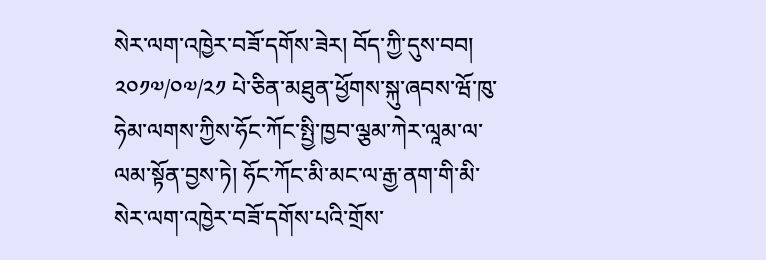སེར་ལག་འཁྱེར་བཟོ་དགོས་ཟེར། བོད་ཀྱི་དུས་བབ། ༢༠༡༧/༠༧/༢༡ པེ་ཅིན་མཐུན་ཕྱོགས་སྐུ་ཞབས་ཝོ་ཁུ་ཧེམ་ལགས་ཀྱིས་ཧོང་ཀོང་སྤྱི་ཁྱབ་ལྕམ་ཀེར་ལཱམ་ལ་ལམ་སྟོན་བྱས་ཏེ། ཧོང་ཀོང་མི་མང་ལ་རྒྱ་ནག་གི་མི་སེར་ལག་འཁྱེར་བཟོ་དགོས་པའི་གྲོས་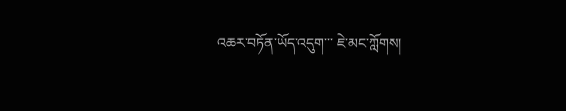འཆར་བཏོན་ཡོད་འདུག་་་ ཇེ་མང་ཀློགས།